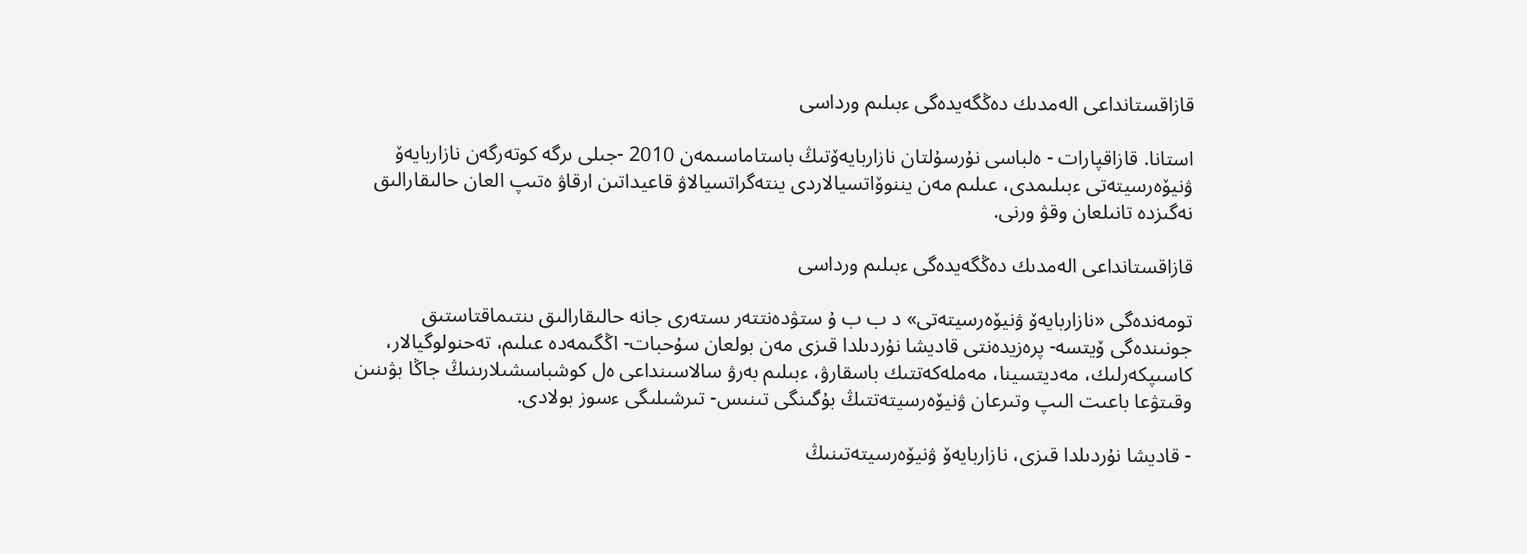قازاقستانداعى الەمدىك دەڭگەيدەگى ءبىلىم ورداسى

استانا. قازاقپارات - ەلباسى نۇرسۇلتان نازاربايەۆتىڭ باستاماسىمەن 2010 -جىلى ىرگە كوتەرگەن نازاربايەۆ ۋنيۆەرسيتەتى ءبىلىمدى، عىلىم مەن يننوۆاتسيالاردى ينتەگراتسيالاۋ قاعيداتىن ارقاۋ ەتىپ العان حالىقارالىق نەگىزدە تانىلعان وقۋ ورنى.

قازاقستانداعى الەمدىك دەڭگەيدەگى ءبىلىم ورداسى

تومەندەگى «نازاربايەۆ ۋنيۆەرسيتەتى» د ب ب ۇ ستۋدەنتتەر ىستەرى جانە حالىقارالىق ىنتىماقتاستىق جونىندەگى ۆيتسە- پرەزيدەنتى قاديشا نۇردىلدا قىزى مەن بولعان سۇحبات- اڭگىمەدە عىلىم، تەحنولوگيالار، كاسىپكەرلىك، مەديتسينا، مەملەكەتتىك باسقارۋ، ءبىلىم بەرۋ سالاسىنداعى ەل كوشباسشىلارىنىڭ جاڭا بۋىنىن وقىتۋعا باعىت الىپ وتىرعان ۋنيۆەرسيتەتتىڭ بۇگىنگى تىنىس- تىرشىلىگى ءسوز بولادى.

- قاديشا نۇردىلدا قىزى، نازاربايەۆ ۋنيۆەرسيتەتىنىڭ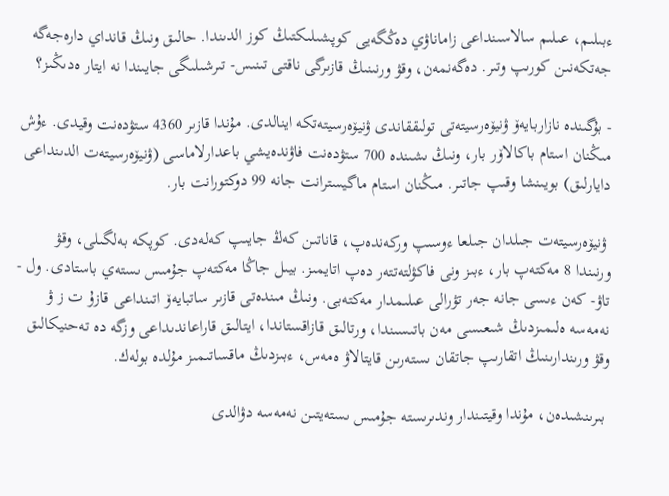ءبىلىم، عىلىم سالاسىنداعى زاماناۋي دەڭگەيى كوپشىلىكتىڭ كوز الدىندا. حالىق ونىڭ قانداي دارەجەگە جەتكەنىن كورىپ وتىر. دەگەنمەن، وقۋ ورنىنىڭ قازىرگى ناقتى تىنىس- تىرشىلىگى جايىندا نە ايتار ەدىڭىز؟

- بۇگىندە نازاربايەۆ ۋنيۆەرسيتەتى تولىققاندى ۋنيۆەرسيتەتكە اينالدى. مۇندا قازىر 4360 ستۋدەنت وقيدى. ءۇش مىڭنان استام باكالاۆر بار، ونىڭ ىشىندە 700 ستۋدەنت فاۋندەيشي باعدارلاماسى (ۋنيۆەرسيتەت الدىنداعى دايارلىق) بويىنشا وقىپ جاتىر. مىڭنان استام ماگيسترانت جانە 99 دوكتورانت بار.

 ۋنيۆەرسيتەت جىلدان جىلعا ءوسىپ وركەندەپ، قاناتىن كەڭ جايىپ كەلەدى. كوپكە بەلگىلى، وقۋ ورنىندا 8 مەكتەپ بار، ءبىز ونى فاكۋلتەتتەر دەپ اتايمىز. بيىل جاڭا مەكتەپ جۇمىس ىستەي باستادى. ول -  تاۋ- كەن ءىسى جانە جەر تۋرالى عىلىمدار مەكتەبى. ونىڭ مىندەتى قازىر ساتبايەۆ اتىنداعى قازۇ ت ز ۋ نەمەسە ەلىمىزدىڭ شىعىسى مەن باتىسىندا، ورتالىق قازاقستاندا، ايتالىق قاراعاندىداعى وزگە دە تەحنيكالىق وقۋ ورىندارىنىڭ اتقارىپ جاتقان ىستەرىن قايتالاۋ ەمەس، ءبىزدىڭ ماقساتىمىز مۇلدە بولەك.

 بىرىنشىدەن، مۇندا وقيتىندار وندىرىستە جۇمىس ىستەيتىن نەمەسە دۋالدى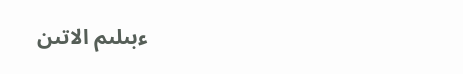ءبىلىم الاتىن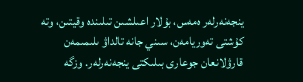ينجەنەرلەر ەمەس، بۇلار اعىلشىن تىلىندە وقيتىن، وتە كۇشتى تەوريامەن، سىني جانە تالداۋ ىلىمىمەن قارۋلانعان جوعارى بىلىكتى ينجەنەرلەر. وزگە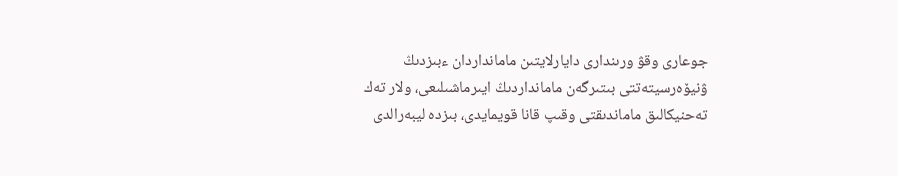جوعارى وقۋ ورىندارى دايارلايتىن مامانداردان ءبىزدىڭ ۋنيۆەرسيتەتتى بىتىرگەن مامانداردىڭ ايىرماشىلىعى، ولار تەك تەحنيكالىق ماماندىقتى وقىپ قانا قويمايدى، بىزدە ليبەرالدى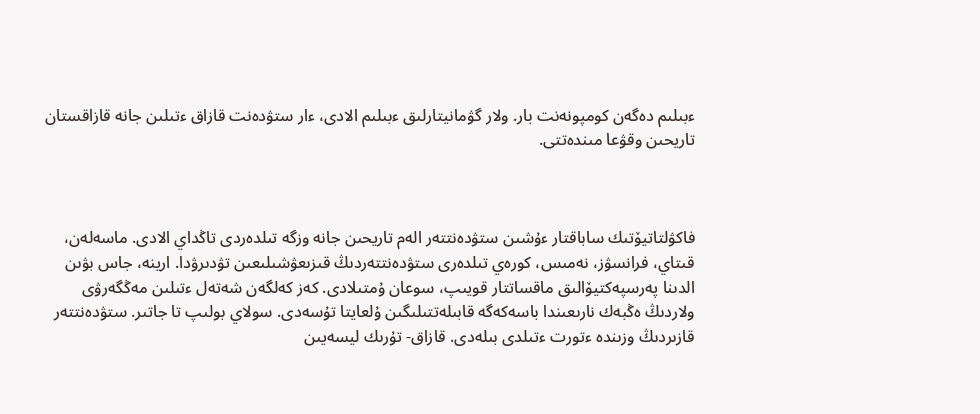ءبىلىم دەگەن كومپونەنت بار. ولار گۋمانيتارلىق ءبىلىم الادى، ءار ستۋدەنت قازاق ءتىلىن جانە قازاقستان تاريحىن وقۋعا مىندەتتى.



فاكۋلتاتيۆتىك ساباقتار ءۇشىن ستۋدەنتتەر الەم تاريحىن جانە وزگە تىلدەردى تاڭداي الادى. ماسەلەن، قىتاي، فرانسۋز، نەمىس، كورەي تىلدەرى ستۋدەنتتەردىڭ قىزىعۋشىلىعىن تۋدىرۋدا. ارينە، جاس بۋىن الدىنا پەرسپەكتيۆالىق ماقساتتار قويىپ، سوعان ۇمتىلادى. كەز كەلگەن شەتەل ءتىلىن مەڭگەرۋى ولاردىڭ ەڭبەك نارىعىندا باسەكەگە قابىلەتتىلىگىن ۇلعايتا تۇسەدى. سولاي بولىپ تا جاتىر. ستۋدەنتتەر قازىردىڭ وزىندە ءتورت ءتىلدى بىلەدى. قازاق- تۇرىك ليسەيىن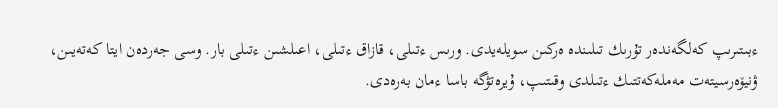ءبىتىرىپ كەلگەندەر تۇرىك تىلىندە ەركىن سويلەيدى. ورىس ءتىلى، قازاق ءتىلى، اعىلشىن ءتىلى بار. وسى جەردەن ايتا كەتەيىن، ۋنيۆەرسيتەت مەملەكەتتىك ءتىلدى وقىتىپ، ۇيرەتۋگە باسا ءمان بەرەدى.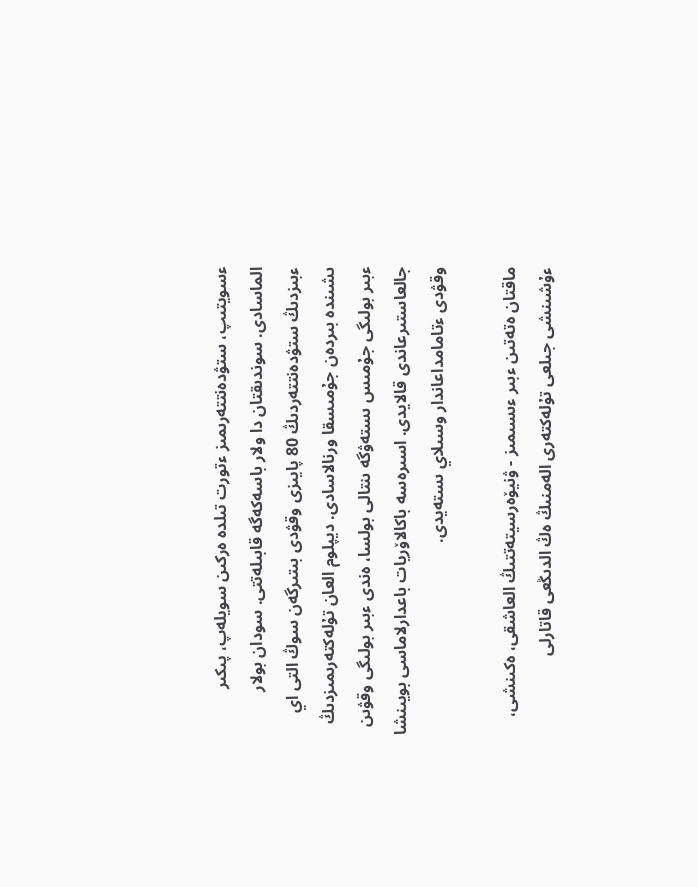ءسويتىپ، ستۋدەنتتەرىمىز ءتورت تىلدە ەركىن سويلەپ، پىكىر الماسادى. سوندىقتان دا ولار باسەكەگە قابىلەتتى. سودان بولار ءبىزدىڭ ستۋدەنتتەردىڭ 80 پايىزى وقۋدى بىتىرگەن سوڭ التى اي ىشىندە بىردەن جۇمىسقا ورنالاسادى. ديپلوم العان تۇلەكتەرىمىزدىڭ ءبىر بولىگى جۇمىس ىستەۋگە ىنتالى بولسا، ەندى ءبىر بولىگى وقۋىن جالعاستىرعاندى قالايدى. اسىرەسە باكالاۆريات باعدارلاماسى بويىنشا وقۋدى ءتامامداعاندار وسىلاي ىستەيدى.

ماقتان ەتەتىن ءبىر ءىسىمىز - ۋنيۆەرسيتەتتىڭ العاشقى، ەكىنشى، ءۇشىنشى جىلعى تۇلەكتەرى الەمنىڭ ەڭ الدىڭعى قاتارلى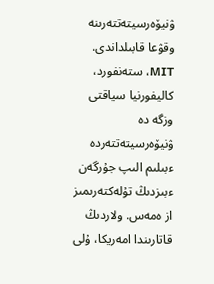ۋنيۆەرسيتەتتەرىنە وقۋعا قابىلداندى. МIT، ستەنفورد، كاليفورنيا سياقتى وزگە دە ۋنيۆەرسيتەتتەردە ءبىلىم الىپ جۇرگەن ءبىزدىڭ تۇلەكتەرىمىز از ەمەس. ولاردىڭ قاتارىندا امەريكا، ۇلى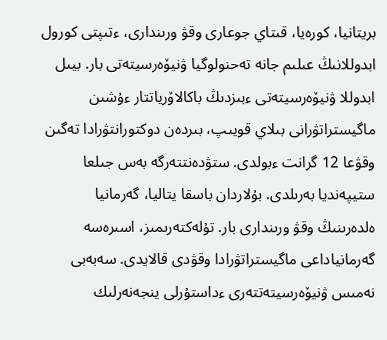بريتانيا، كورەيا، قىتاي جوعارى وقۋ ورىندارى، ءتىپتى كورول ابدوللانىڭ عىلىم جانە تەحنولوگيا ۋنيۆەرسيتەتى بار. بيىل ابدوللا ۋنيۆەرسيتەتى ءبىزدىڭ باكالاۆرياتتار ءۇشىن ماگيستراتۋرانى بىلاي قويىپ، بىردەن دوكتورانتۋرادا تەگىن وقۋعا 12 گرانت ءبولدى. ستۋدەنتتەرگە بەس جىلعا ستيپەنديا بەرىلدى. بۇلاردان باسقا يتاليا، گەرمانيا ەلدەرىنىڭ وقۋ ورىندارى بار. تۇلەكتەرىمىز، اسىرەسە گەرمانياداعى ماگيستراتۋرادا وقۋدى قالايدى. سەبەبى نەمىس ۋنيۆەرسيتەتتەرى ءداستۇرلى ينجەنەرلىك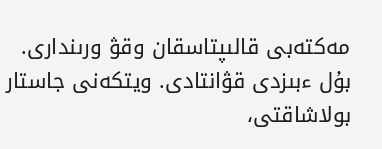مەكتەبى قالىپتاسقان وقۋ ورىندارى. بۇل ءبىزدى قۋانتادى. ويتكەنى جاستار بولاشاقتى،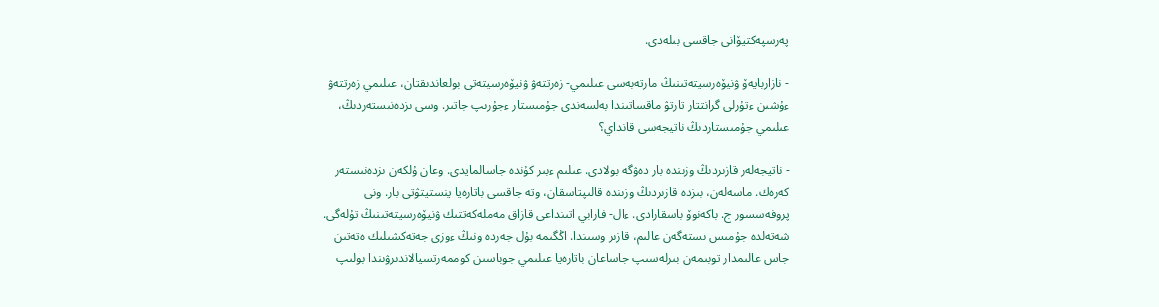پەرسپەكتيۆانى جاقسى بىلەدى.

- نازاربايەۆ ۋنيۆەرسيتەتىنىڭ مارتەبەسى عىلىمي- زەرتتەۋ ۋنيۆەرسيتەتى بولعاندىقتان، عىلىمي زەرتتەۋ ءۇشىن ءتۇرلى گرانتتار تارتۋ ماقساتىندا بەلسەندى جۇمىستار ءجۇرىپ جاتىر. وسى ىزدەنىستەردىڭ، عىلىمي جۇمىستاردىڭ ناتيجەسى قانداي؟

- ناتيجەلەر قازىردىڭ وزىندە بار دەۋگە بولادى. عىلىم ءبىر كۇندە جاسالمايدى. وعان ۇلكەن ىزدەنىستەر كەرەك. ماسەلەن، بىزدە قازىردىڭ وزىندە قالىپتاسقان، وتە جاقسى باتارەيا ينستيتۋتى بار. ونى پروفەسسور ج. باكەنوۆ باسقارادى. ءال- فارابي اتىنداعى قازاق مەملەكەتتىك ۋنيۆەرسيتەتىنىڭ تۇلەگى. شەتەلدە جۇمىس ىستەگەن عالىم، قازىر وسىندا. اڭگىمە بۇل جەردە ونىڭ ءوزى جەتەكشىلىك ەتەتىن جاس عالىمدار توبىمەن بىرلەسىپ جاساعان باتارەيا عىلىمي جوباسىن كوممەرتسيالاندىرۋىندا بولىپ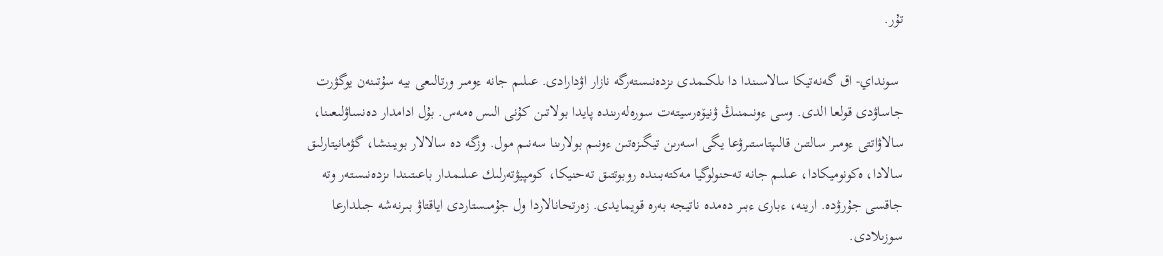تۇر.

 سونداي- اق گەنەتيكا سالاسىندا دا ىلكىمدى ىزدەنىستەرگە نازار اۋدارادى. عىلىم جانە ءومىر ورتالىعى بيە سۇتىنەن يوگۋرت جاساۋدى قولعا الدى. وسى ءونىمنىڭ ۋنيۆەرسيتەت سورەلەرىندە پايدا بولاتىن كۇنى الىس ەمەس. بۇل ادامدار دەنساۋلىعىنا، سالاۋاتتى ءومىر سالتىن قالىپتاستىرۋعا يگى اسەرىن تيگىزەتىن ءونىم بولارىنا سەنىم مول. وزگە دە سالالار بويىنشا، گۋمانيتارلىق سالادا، ەكونوميكادا، عىلىم جانە تەحنولوگيا مەكتەبىندە روبوتتىق تەحنيكا، كومپيۋتەرلىك عىلىمدار باعىتىندا ىزدەنىستەر وتە جاقسى جۇرۋدە. ارينە، ءبارى ءبىر دەمدە ناتيجە بەرە قويمايدى. زەرتحانالاردا ول جۇمىستاردى اياقتاۋ بىرنەشە جىلدارعا سوزىلادى.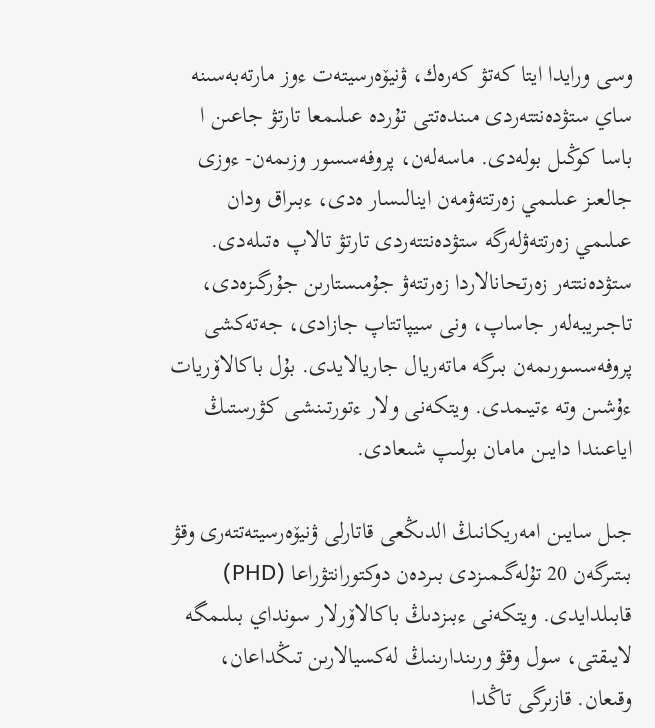وسى ورايدا ايتا كەتۋ كەرەك، ۋنيۆەرسيتەت ءوز مارتەبەسىنە ساي ستۋدەنتتەردى مىندەتتى تۇردە عىلىمعا تارتۋ جاعىن ا باسا كوڭىل بولەدى. ماسەلەن، پروفەسسور وزىمەن- ءوزى جالعىز عىلىمي زەرتتەۋمەن اينالىسار ەدى، ءبىراق ودان عىلىمي زەرتتەۋلەرگە ستۋدەنتتەردى تارتۋ تالاپ ەتىلەدى. ستۋدەنتتەر زەرتحانالاردا زەرتتەۋ جۇمىستارىن جۇرگىزەدى، تاجىريبەلەر جاساپ، ونى سيپاتتاپ جازادى، جەتەكشى پروفەسسورىمەن بىرگە ماتەريال جاريالايدى. بۇل باكالاۆريات ءۇشىن وتە ءتيىمدى. ويتكەنى ولار ءتورتىنشى كۋرستىڭ اياعىندا دايىن مامان بولىپ شىعادى.

جىل سايىن امەريكانىڭ الدىڭعى قاتارلى ۋنيۆەرسيتەتتەرى وقۋ بىتىرگەن 20 تۇلەگىمىزدى بىردەن دوكتورانتۋراعا (PHD) قابىلدايدى. ويتكەنى ءبىزدىڭ باكالاۆرلار سونداي بىلىمگە لايىقتى، سول وقۋ ورىندارىنىڭ لەكسيالارىن تىڭداعان، وقىعان. قازىرگى تاڭدا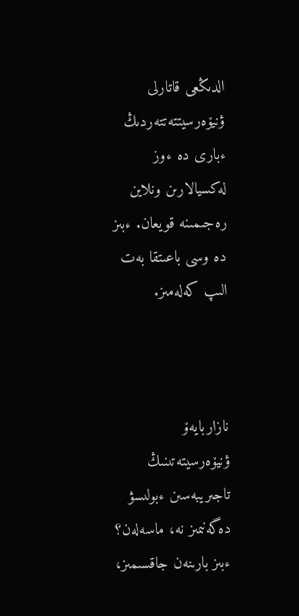الدىڭعى قاتارلى ۋنيۆەرسيتتەتتەردىڭ ءبارى دە ءوز لەكسيالارىن ونلاين رەجىمىنە قويعان. ءبىز دە وسى باعىتقا بەت الىپ كەلەمىز.



نازاربايەۆ ۋنيۆەرسيتەتىنىڭ تاجىريبەسىن ءبولىسۋ دەگەنىمىز نە، ماسەلەن؟ ءبىز بارىنەن جاقسىمىز،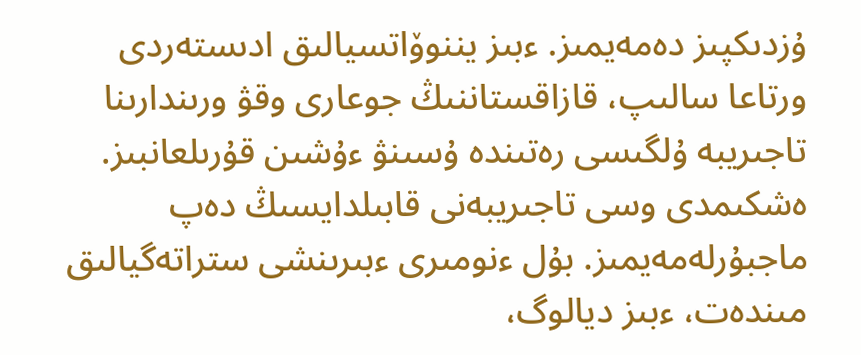ۇزدىكپىز دەمەيمىز. ءبىز يننوۆاتسيالىق ادىستەردى ورتاعا سالىپ، قازاقستاننىڭ جوعارى وقۋ ورىندارىنا تاجىريبە ۇلگىسى رەتىندە ۇسىنۋ ءۇشىن قۇرىلعانبىز. ەشكىمدى وسى تاجىريبەنى قابىلدايسىڭ دەپ ماجبۇرلەمەيمىز. بۇل ءنومىرى ءبىرىنشى ستراتەگيالىق مىندەت، ءبىز ديالوگ،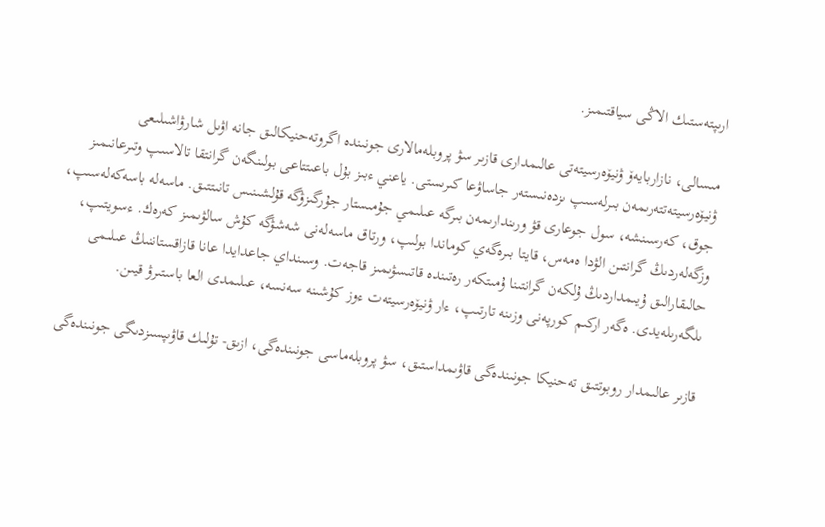ارىپتەستىك الاڭى سياقتىمىز.

مىسالى، نازاربايەۆ ۋنيۆەرسيتەتى عالىمدارى قازىر سۋ پروبلەمالارى جونىندە اگروتەحنيكالىق جانە اۋىل شارۋاشىلىعى ۋنيۆەرسيتەتتەرىمەن بىرلەسىپ ىزدەنىستەر جاساۋعا كىرىستى. ياعني ءبىز بۇل باعىتتاعى بولىنگەن گرانتقا تالاسىپ وتىرعانىمىز جوق، كەرسىنشە، سول جوعارى قۋ ورىندارىمەن بىرگە عىلىمي جۇمىستار جۇرگىزۋگە قۇلشىنىس تانىتتىق. ماسەلە باسەكەلەسىپ، وزگەلەردىڭ گرانتىن الۋدا ەمەس، قايتا بىرەگەي كوماندا بولىپ، ورتاق ماسەلەنى شەشۋگە كۇش سالۋىمىز كەرەك. ءسويتىپ، حالىقارالىق ۇيىمداردىڭ ۇلكەن گرانتىنا ۇمىتكەر رەتىندە قاتىسۋىمىز قاجەت. وسىنداي جاعدايدا عانا قازاقستاننىڭ عىلىمى ىلگەرىلەيدى. ەگەر اركىم كورپەنى وزىنە تارتىپ، ءار ۋنيۆەرسيتەت ءوز كۇشىنە سەنسە، عىلىمدى العا باستىرۋ قيىن.

قازىر عالىمدار روبوتتىق تەحنيكا جونىندەگى قاۋىمداستىق، سۋ پروبلەماسى جونىندەگى، ازىق- تۇلىك قاۋىپسىزدىگى جونىندەگى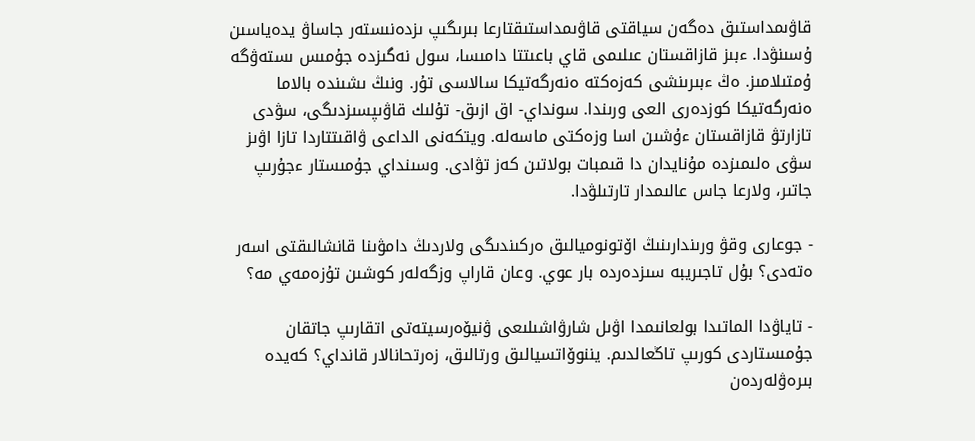قاۋىمداستىق دەگەن سياقتى قاۋىمداستىقتارعا بىرىگىپ ىزدەنىستەر جاساۋ يدەياسىن ۇسىنۋدا. ءبىز قازاقستان عىلىمى قاي باعىتتا دامىسا، سول نەگىزدە جۇمىس ىستەۋگە ۇمتىلامىز. ەڭ ءبىرىنشى كەزەكتە ەنەرگەتيكا سالاسى تۇر. ونىڭ ىشىندە بالاما ەنەرگەتيكا كوزدەرى العى ورىندا. سونداي- اق ازىق- تۇلىك قاۋىپسىزدىگى، سۋدى تازارتۋ قازاقستان ءۇشىن اسا وزەكتى ماسەلە. ويتكەنى الداعى ۋاقىتتاردا تازا اۋىز سۋى ەلىمىزدە مۇنايدان دا قىمبات بولاتىن كەز تۋادى. وسىنداي جۇمىستار ءجۇرىپ جاتىر، ولارعا جاس عالىمدار تارتىلۋدا.

- جوعارى وقۋ ورىندارىنىڭ اۆتونوميالىق ەركىندىگى ولاردىڭ دامۋىنا قانشالىقتى اسەر ەتەدى؟ بۇل تاجىريبە سىزدەردە بار عوي. وعان قاراپ وزگەلەر كوشىن تۇزەمەي مە؟

- تاياۋدا الماتىدا بولعانىمدا اۋىل شارۋاشىلىعى ۋنيۆەرسيتەتى اتقارىپ جاتقان جۇمىستاردى كورىپ تاڭعالدىم. يننوۆاتسيالىق ورتالىق، زەرتحانالار قانداي؟ كەيدە بىرەۋلەردەن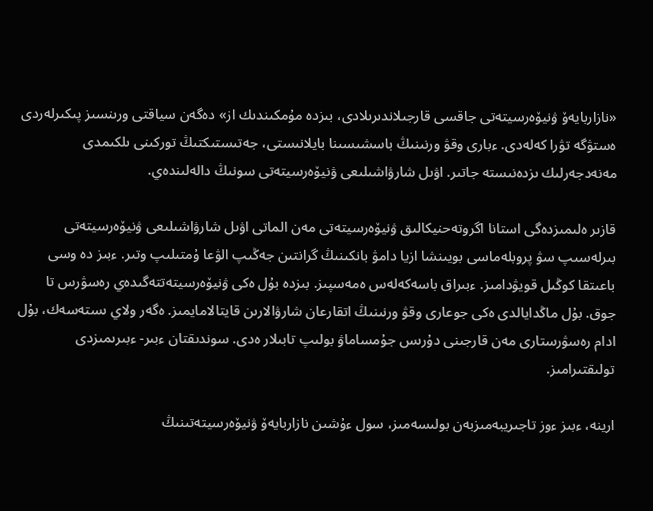«نازاربايەۆ ۋنيۆەرسيتەتى جاقسى قارجىلاندىرىلادى، بىزدە مۇمكىندىك از» دەگەن سياقتى ورىنسىز پىكىرلەردى ەستۋگە تۋرا كەلەدى. ءبارى وقۋ ورنىنىڭ باسشىسىنا بايلانىستى، جەتىستىكتىڭ توركىنى ىلكىمدى مەنەدجەرلىك ىزدەنىستە جاتىر. اۋىل شارۋاشىلىعى ۋنيۆەرسيتەتى سونىڭ دالەلىندەي.

قازىر ەلىمىزدەگى استانا اگروتەحنيكالىق ۋنيۆەرسيتەتى مەن الماتى اۋىل شارۋاشىلىعى ۋنيۆەرسيتەتى بىرلەسىپ سۋ پروبلەماسى بويىنشا ازيا دامۋ بانكىنىڭ گرانتىن جەڭىپ الۋعا ۇمتىلىپ وتىر. ءبىز دە وسى باعىتقا كوڭىل قويۋدامىز. ءبىراق باسەكەلەس ەمەسپىز. بىزدە بۇل ەكى ۋنيۆەرسيتەتتەگىدەي رەسۋرس تا جوق. بۇل ماڭدايالدى ەكى جوعارى وقۋ ورنىنىڭ اتقارعان شارۋالارىن قايتالامايمىز. ەگەر ولاي ىستەسەك، بۇل ادام رەسۋرستارى مەن قارجىنى دۇرىس جۇمساماۋ بولىپ تابىلار ەدى. سوندىقتان ءبىر- ءبىرىمىزدى تولىقتىرامىز.

ارينە، ءبىز ءوز تاجىريبەمىزبەن بولىسەمىز، سول ءۇشىن نازاربايەۆ ۋنيۆەرسيتەتىنىڭ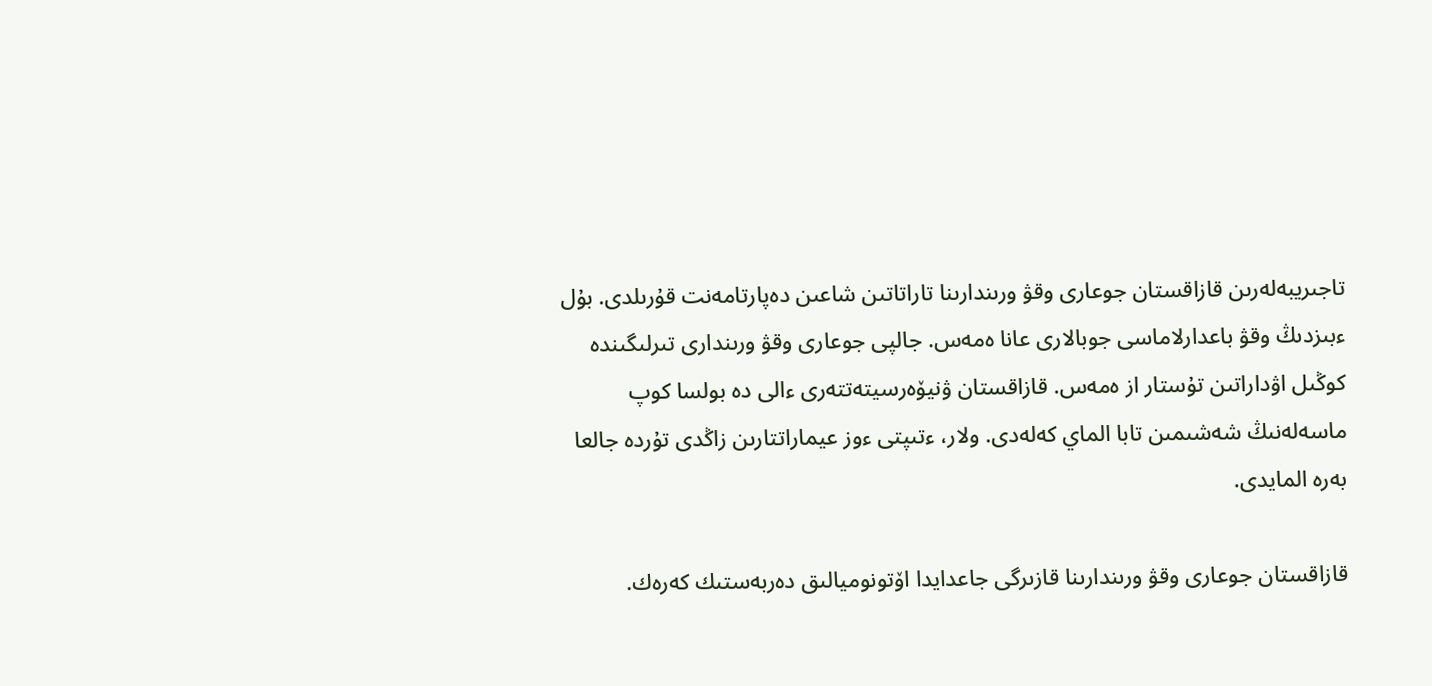تاجىريبەلەرىن قازاقستان جوعارى وقۋ ورىندارىنا تاراتاتىن شاعىن دەپارتامەنت قۇرىلدى. بۇل ءبىزدىڭ وقۋ باعدارلاماسى جوبالارى عانا ەمەس. جالپى جوعارى وقۋ ورىندارى تىرلىگىندە كوڭىل اۋداراتىن تۇستار از ەمەس. قازاقستان ۋنيۆەرسيتەتتەرى ءالى دە بولسا كوپ ماسەلەنىڭ شەشىمىن تابا الماي كەلەدى. ولار، ءتىپتى ءوز عيماراتتارىن زاڭدى تۇردە جالعا بەرە المايدى.

قازاقستان جوعارى وقۋ ورىندارىنا قازىرگى جاعدايدا اۆتونوميالىق دەربەستىك كەرەك.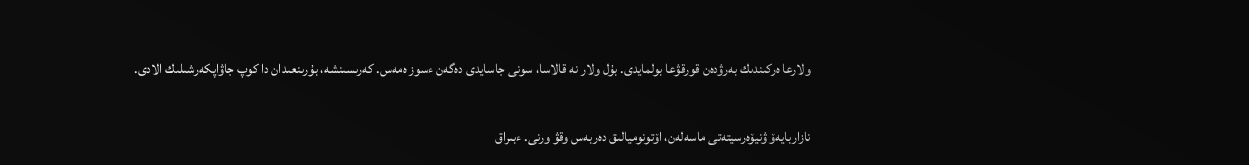ولارعا ەركىندىك بەرۋدەن قورقۋعا بولمايدى. بۇل ولار نە قالاسا، سونى جاسايدى دەگەن ءسوز ەمەس. كەرىسىنشە، بۇرىنعىدان دا كوپ جاۋاپكەرشىلىك الادى.

نازاربايەۆ ۋنيۆەرسيتەتى ماسەلەن، اۆتونوميالىق دەربەس وقۋ ورنى. ءبىراق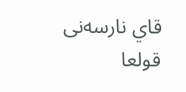قاي نارسەنى قولعا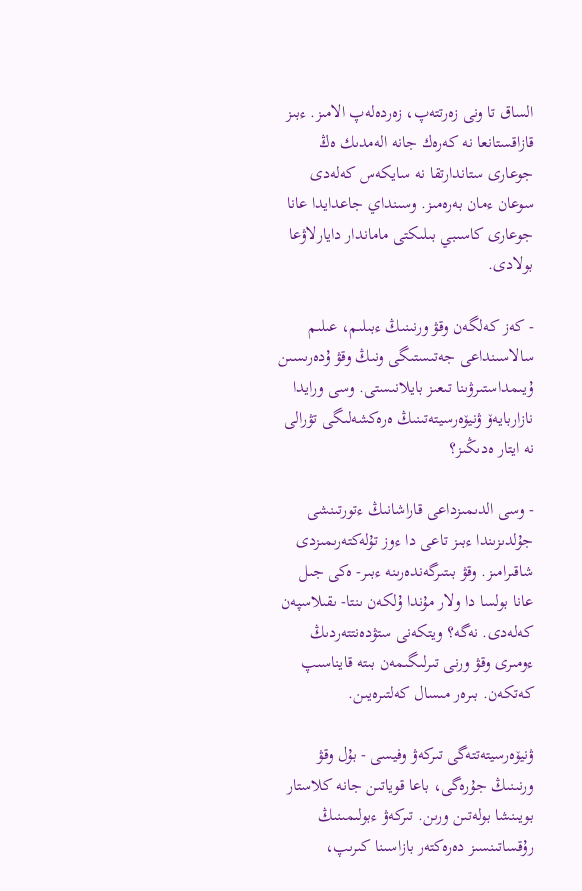الساق تا ونى زەرتتەپ، زەردەلەپ الامىز. ءبىز قازاقستانعا نە كەرەك جانە الەمدىك ەڭ جوعارى ستاندارتقا نە سايكەس كەلەدى سوعان ءمان بەرەمىز. وسىنداي جاعدايدا عانا جوعارى كاسىبي بىلىكتى ماماندار دايارلاۋعا بولادى.

- كەز كەلگەن وقۋ ورنىنىڭ ءبىلىم، عىلىم سالاسىنداعى جەتىستىگى ونىڭ وقۋ ۇدەرىسىن ۇيىمداستىرۋىنا تىعىز بايلانىستى. وسى ورايدا نازاربايەۆ ۋنيۆەرسيتەتىنىڭ ەرەكشەلىگى تۋرالى نە ايتار ەدىڭىز؟

- وسى الدىمىزداعى قاراشانىڭ ءتورتىنشى جۇلدىزىندا ءبىز تاعى دا ءوز تۇلەكتەرىمىزدى شاقىرامىز. وقۋ بىتىرگەندەرىنە ءبىر- ەكى جىل عانا بولسا دا ولار مۇندا ۇلكەن ىنتا- ىقىلاسپەن كەلەدى. نەگە؟ ويتكەنى ستۋدەنتتەردىڭ ءومىرى وقۋ ورنى تىرلىگىمەن بىتە قايناسىپ كەتكەن. بىرەر مىسال كەلتىرەيىن.

ۋنيۆەرسيتەتتەگى تىركەۋ وفيسى - بۇل وقۋ ورنىنىڭ جۇرەگى، باعا قوياتىن جانە كلاستار بويىنشا بولەتىن ورىن. تىركەۋ ءبولىمىنىڭ رۇقساتىنسىز دەرەكتەر بازاسىنا كىرىپ،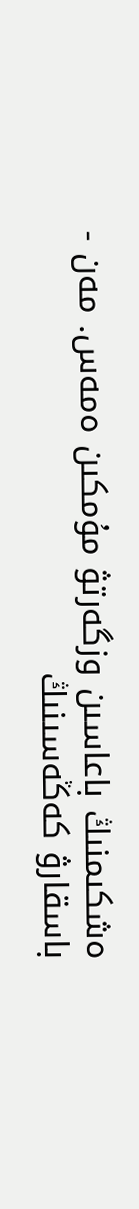ەشكىمنىڭ باعاسىن وزگەرتۋ مۇمكىن ەمەس. مەن - باسقارۋ كەڭەسىنىڭ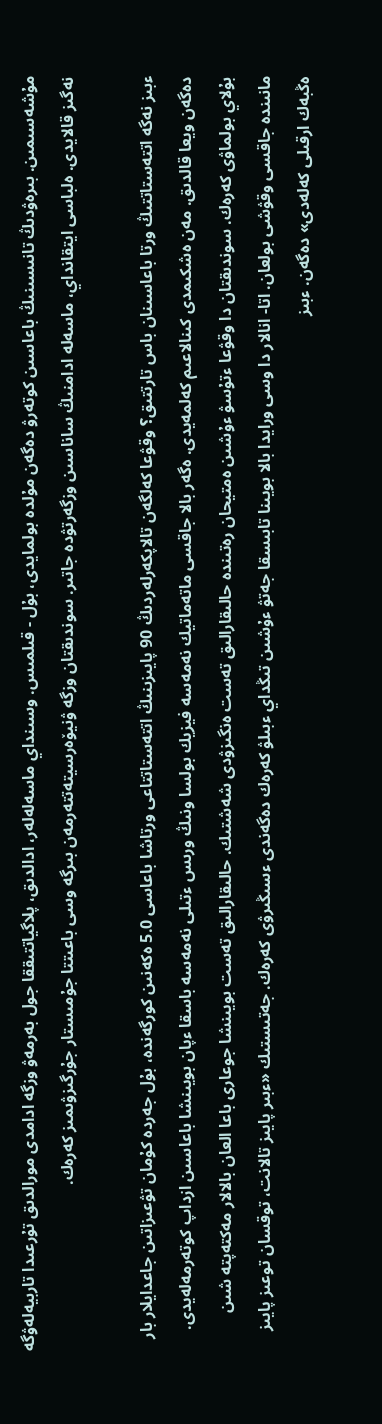مۇشەسىمىن. بىرەۋدىڭ تانىسىنىڭ باعاسىن كوتەرۋ دەگەن مۇلدە بولمايدى، بۇل - قىلمىس. وسىنداي ماسەلەلەر، ادالدىق، پلاگياتتىققا جول بەرمەۋ وزگە ادامدى مورالدىق تۇرعىدا تاربيەلەۋگە نەگىز قالايدى. ەلباسى ايتقانداي، ماسەلە ادامنىڭ ساناسىن وزگەرتۋدە جاتىر. سوندىقتان وزگە ۋنيۆەرسيتەتتەرمەن بىرگە وسى باعىتتا جۇمىستار جۇرگىزۋىمىز كەرەك.

ءبىز نەگە اتتەستاتتىڭ ورتا باعاسىنان باس تارتتىق؟ وقۋعا كەلگەن تالاپكەرلەردىڭ 90 پايىزىنىڭ اتتەستاتتاعى ورتاشا باعاسى 5.0 ەكەنىن كورگەندە، بۇل جەردە كۇمان تۋعىزاتىن جاعدايلار بار دەگەن ويعا قالدىق. مەن ەشكىمدى كىنالاعىم كەلمەيدى. ەگەر بالا جاقسى ماتەماتيك نەمەسە فيزيك بولسا ونىڭ ورىس ءتىلى نەمەسە باسقا ءپان بويىنشا باعاسىن ازداپ كوتەرمەلەيدى. بۇلاي بولماۋى كەرەك. سوندىقتان دا وقۋعا ءتۇسۋ ءۇشىن ەمتيحان رەتىندە حالىقارالىق تەست ەنگىزۋدى شەشتىك. حالىقارالىق تەست بويىنشا جوعارى باعا العان بالالار مەكتەپتە شىن مانىندە جاقسى وقۋشى بولعان. اتا- انالار دا وسى ورايدا بالا بويىنا تابىسقا جەتۋ ءۇشىن تىڭداي ءبىلۋ كەرەك دەگەندى ءسىڭىرۋى كەرەك. جەتىستىك «ءبىر پايىز تالانت، توقسان توعىز پايىز ەڭبەك ارقىلى كەلەدى» دەگەن. ءبىز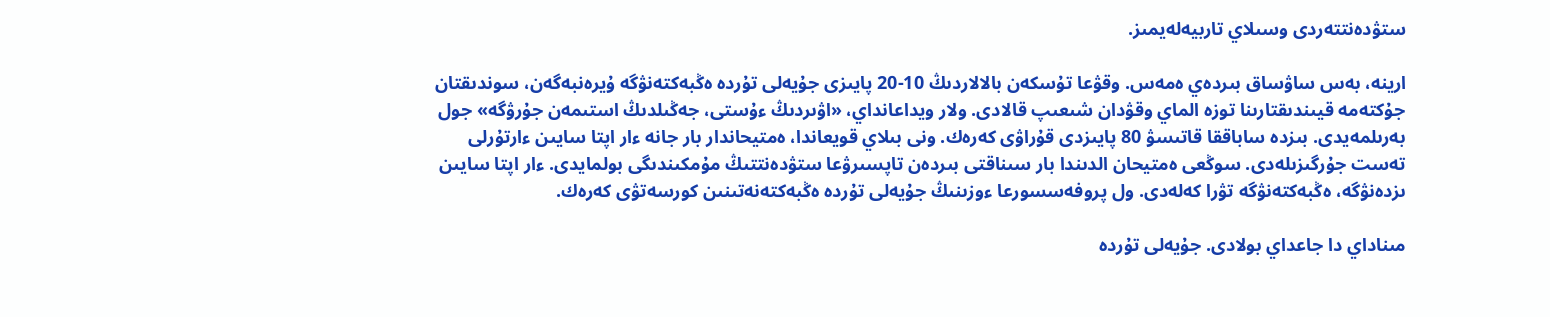ستۋدەنتتەردى وسىلاي تاربيەلەيمىز.

ارينە، بەس ساۋساق بىردەي ەمەس. وقۋعا تۇسكەن بالالاردىڭ 10-20 پايىزى جۇيەلى تۇردە ەڭبەكتەنۋگە ۇيرەنبەگەن، سوندىقتان جۇكتەمە قيىندىقتارىنا توزە الماي وقۋدان شىعىپ قالادى. ولار ويداعانداي، «اۋىردىڭ ءۇستى، جەڭىلدىڭ استىمەن جۇرۋگە» جول بەرىلمەيدى. بىزدە ساباققا قاتىسۋ 80 پايىزدى قۇراۋى كەرەك. ونى بىلاي قويعاندا، ەمتيحاندار بار جانە ءار اپتا سايىن ءارتۇرلى تەست جۇرگىزىلەدى. سوڭعى ەمتيحان الدىندا بار سىناقتى بىردەن تاپسىرۋعا ستۋدەنتتىڭ مۇمكىندىگى بولمايدى. ءار اپتا سايىن ىزدەنۋگە، ەڭبەكتەنۋگە تۋرا كەلەدى. ول پروفەسسورعا ءوزىنىڭ جۇيەلى تۇردە ەڭبەكتەنەتىنىن كورسەتۋى كەرەك.

مىناداي دا جاعداي بولادى. جۇيەلى تۇردە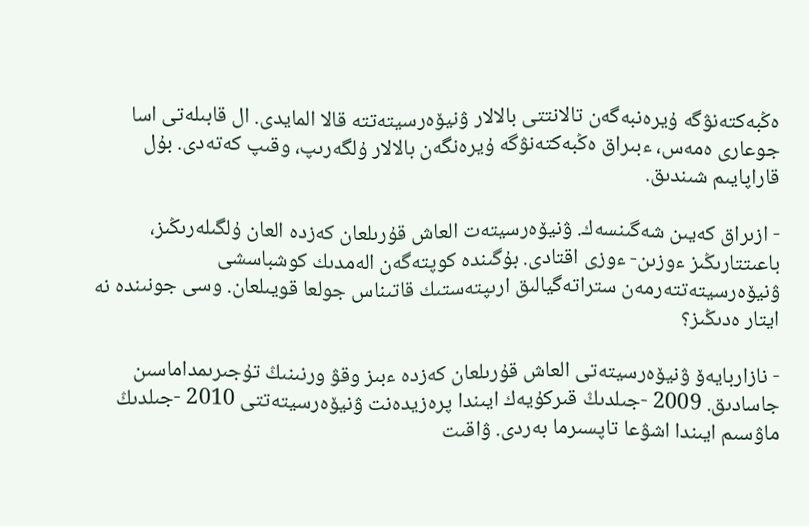ەڭبەكتەنۋگە ۇيرەنبەگەن تالانتتى بالالار ۋنيۆەرسيتەتتە قالا المايدى. ال قابىلەتى اسا جوعارى ەمەس، ءبىراق ەڭبەكتەنۋگە ۇيرەنگەن بالالار ۇلگەرىپ، وقىپ كەتەدى. بۇل قاراپايىم شىندىق.

- ازىراق كەيىن شەگىنسەك. ۋنيۆەرسيتەت العاش قۇرىلعان كەزدە العان ۇلگىلەرىڭىز، باعىتتارىڭىز ءوزىن- ءوزى اقتادى. بۇگىندە كوپتەگەن الەمدىك كوشباسشى ۋنيۆەرسيتەتتەرمەن ستراتەگيالىق ارىپتەستىك قاتىناس جولعا قويىلعان. وسى جونىندە نە ايتار ەدىڭىز؟

- نازاربايەۆ ۋنيۆەرسيتەتى العاش قۇرىلعان كەزدە ءبىز وقۋ ورنىنىڭ تۇجىرىمداماسىن جاسادىق. 2009 -جىلدىڭ قىركۇيەك ايىندا پرەزيدەنت ۋنيۆەرسيتەتتى 2010 -جىلدىڭ ماۋسىم ايىندا اشۋعا تاپسىرما بەردى. ۋاقىت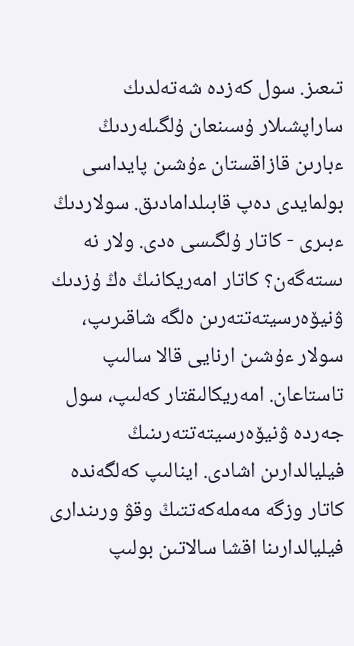تىعىز. سول كەزدە شەتەلدىك ساراپشىلار ۇسىنعان ۇلگىلەردىڭ ءبارىن قازاقستان ءۇشىن پايداسى بولمايدى دەپ قابىلدامادىق. سولاردىڭ ءبىرى - كاتار ۇلگىسى ەدى. ولار نە ىستەگەن؟ كاتار امەريكانىڭ ەڭ ۇزدىك ۋنيۆەرسيتەتتەرىن ەلگە شاقىرىپ، سولار ءۇشىن ارنايى قالا سالىپ تاستاعان. امەريكالىقتار كەلىپ، سول جەردە ۋنيۆەرسيتەتتەرىنىڭ فيليالدارىن اشادى. اينالىپ كەلگەندە كاتار وزگە مەملەكەتتىڭ وقۋ ورىندارى فيليالدارىنا اقشا سالاتىن بولىپ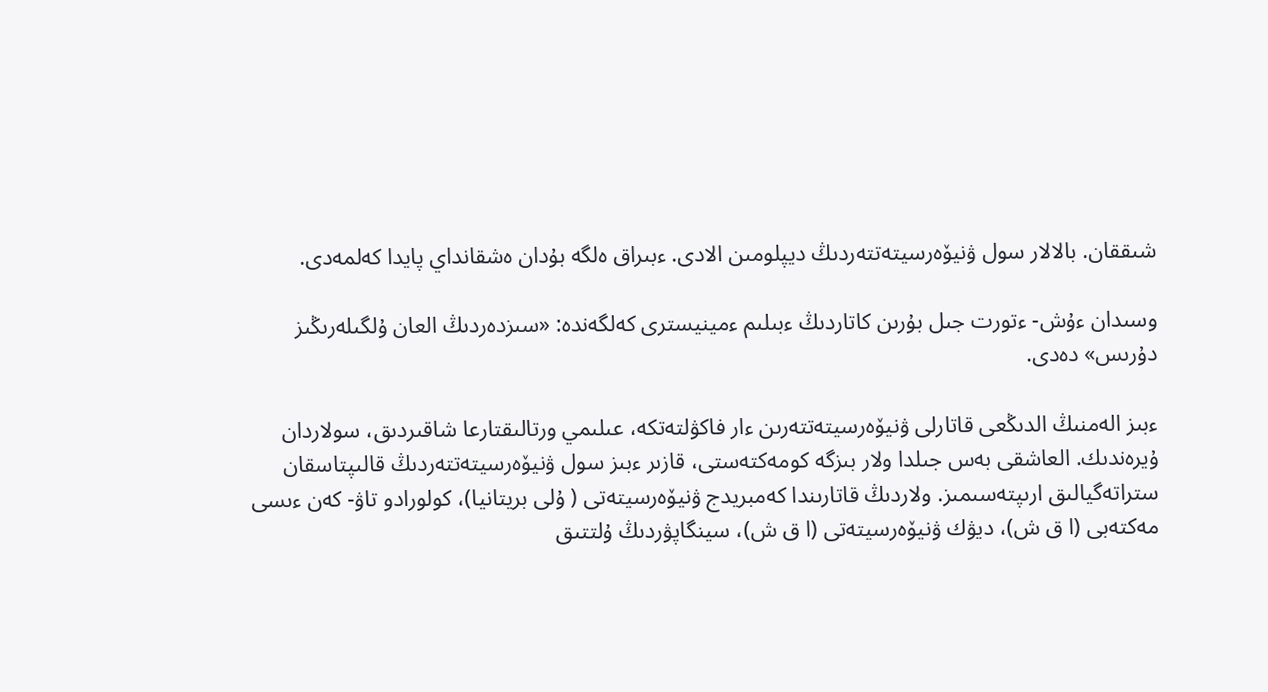شىققان. بالالار سول ۋنيۆەرسيتەتتەردىڭ ديپلومىن الادى. ءبىراق ەلگە بۇدان ەشقانداي پايدا كەلمەدى.

وسىدان ءۇش- ءتورت جىل بۇرىن كاتاردىڭ ءبىلىم ءمينيسترى كەلگەندە: «سىزدەردىڭ العان ۇلگىلەرىڭىز دۇرىس» دەدى.

ءبىز الەمنىڭ الدىڭعى قاتارلى ۋنيۆەرسيتەتتەرىن ءار فاكۋلتەتكە، عىلىمي ورتالىقتارعا شاقىردىق، سولاردان ۇيرەندىك. العاشقى بەس جىلدا ولار بىزگە كومەكتەستى، قازىر ءبىز سول ۋنيۆەرسيتەتتەردىڭ قالىپتاسقان ستراتەگيالىق ارىپتەسىمىز. ولاردىڭ قاتارىندا كەمبريدج ۋنيۆەرسيتەتى ( ۇلى بريتانيا)، كولورادو تاۋ- كەن ءىسى مەكتەبى (ا ق ش)، ديۋك ۋنيۆەرسيتەتى (ا ق ش)، سينگاپۋردىڭ ۇلتتىق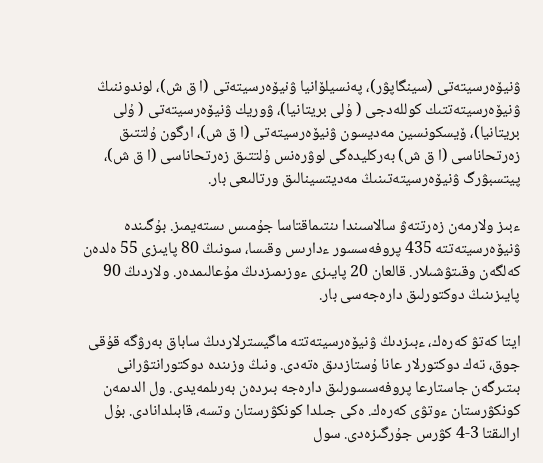ۋنيۆەرسيتەتى (سينگاپۋر)، پەنسيلۆانيا ۋنيۆەرسيتەتى (ا ق ش)، لوندوننىڭ ۋنيۆەرسيتەتتىك كوللەدجى ( ۇلى بريتانيا)، ۋوريك ۋنيۆەرسيتەتى ( ۇلى بريتانيا)، ۆيسكونسين مەديسون ۋنيۆەرسيتەتى (ا ق ش)، ارگون ۇلتتىق زەرتحاناسى (ا ق ش) بەركليدەگى لوۋرەنس ۇلتتىق زەرتحاناسى (ا ق ش)، پيتسبۋرگ ۋنيۆەرسيتەتىنىڭ مەديتسينالىق ورتالىعى بار.

ءبىز ولارمەن زەرتتەۋ سالاسىندا ىنتىماقتاسا جۇمىس ىستەيمىز. بۇگىندە ۋنيۆەرسيتەتتە 435 پروفەسسور ءدارىس وقىسا، سونىڭ 80 پايىزى 55 ەلدەن كەلگەن وقىتۋشىلار. قالعان 20 پايىزى ءوزىمىزدىڭ مۇعالىمدەر. ولاردىڭ 90 پايىزىنىڭ دوكتورلىق دارەجەسى بار.

ايتا كەتۋ كەرەك، ءبىزدىڭ ۋنيۆەرسيتەتتە ماگيسترلاردىڭ ساباق بەرۋگە قۇقى جوق، تەك دوكتورلار عانا ۇستازدىق ەتەدى. ونىڭ وزىندە دوكتورانتۋرانى بىتىرگەن جاستارعا پروفەسسورلىق دارەجە بىردەن بەرىلمەيدى. ول الدىمەن كونكۋرستان ءوتۋى كەرەك. ەكى جىلدا كونكۋرستان وتسە، قابىلدانادى. بۇل ارالىقتا 3-4 كۋرس جۇرگىزەدى. سول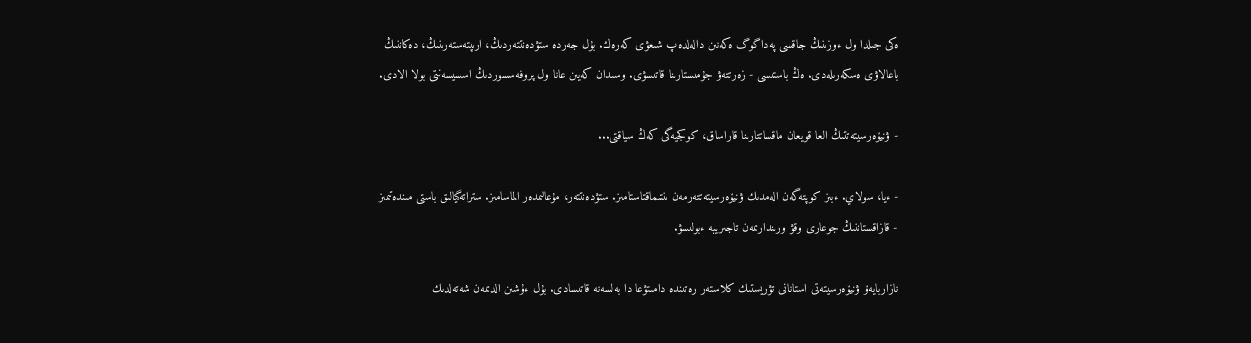ەكى جىلدا ول ءوزىنىڭ جاقسى پەداگوگ ەكەنىن دالەلدەپ شىعۋى كەرەك. بۇل جەردە ستۋدەنتتەردىڭ، ارىپتەستەرىنىڭ، دەكاننىڭ باعالاۋى ەسكەرىلەدى. ەڭ باستىسى - زەرتتەۋ جۇمىستارىنا قاتىسۋى. وسىدان كەيىن عانا ول پروفەسسوردىڭ اسسيسەنتى بولا الادى.

- ۋنيۆەرسيتەتتىڭ العا قويعان ماقساتتارىنا قاراساق، كوكجيەگى كەڭ سياقتى...

- ءيا، سولاي. ءبىز كوپتەگەن الەمدىك ۋنيۆەرسيتەتتەرمەن ىنتىماقتاستامىز. ستۋدەنتتەر، مۇعالىمدەر الماسامىز. ستراتەگيالىق باستى مىندەتىمىز - قازاقستاننىڭ جوعارى وقۋ ورىندارىمەن تاجىريبە ءبولىسۋ.

نازاربايەۆ ۋنيۆەرسيتەتى استانانى تۋريستىك كلاستەر رەتىندە دامىتۋعا دا بەلسەنە قاتىسادى. بۇل ءۇشىن الدىمەن شەتەلدىك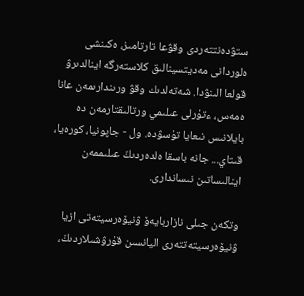ستۋدەنتتەردى وقۋعا تارتامىز، ەكىنشى ەلوردانى مەديتسينالىق كلاستەرگە اينالدىرۋ قولعا الىنۋدا. شەتەلدىك وقۋ ورىندارىمەن عانا ەمەس، ءتۇرلى عىلىمي ورتالىقتارمەن دە بايلانىس نىعايا تۇسۋدە. ول - جاپونيا، كورەيا، قىتاي... جانە باسقا ەلدەردىڭ عىلىممەن اينالىساتىن نىساندارى.

وتكەن جىلى نازاربايەۆ ۋنيۆەرسيتەتى ازيا ۋنيۆەرسيتەتتەرى اليانسىن قۇرۋشىلاردىڭ،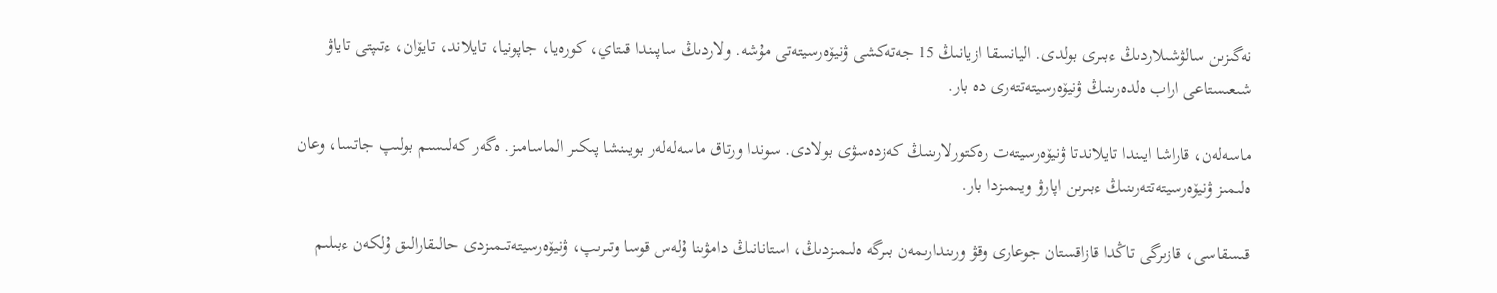نەگىزىن سالۋشىلاردىڭ ءبىرى بولدى. اليانسقا ازيانىڭ 15 جەتەكشى ۋنيۆەرسيتەتى مۇشە. ولاردىڭ ساپىندا قىتاي، كورەيا، جاپونيا، تايلاند، تايۆان، ءتىپتى تاياۋ شىعىستاعى اراب ەلدەرىنىڭ ۋنيۆەرسيتەتتەرى دە بار.

ماسەلەن، قاراشا ايىندا تايلاندتا ۋنيۆەرسيتەت رەكتورلارىنىڭ كەزدەسۋى بولادى. سوندا ورتاق ماسەلەلەر بويىنشا پىكىر الماسامىز. ەگەر كەلىسىم بولىپ جاتسا، وعان ەلىمىز ۋنيۆەرسيتەتتەرىنىڭ ءبىرىن اپارۋ ويىمىزدا بار.

قىسقاسى، قازىرگى تاڭدا قازاقستان جوعارى وقۋ ورىندارىمەن بىرگە ەلىمىزدىڭ، استانانىڭ دامۋىنا ۇلەس قوسا وتىرىپ، ۋنيۆەرسيتەتىمىزدى حالىقارالىق ۇلكەن ءبىلىم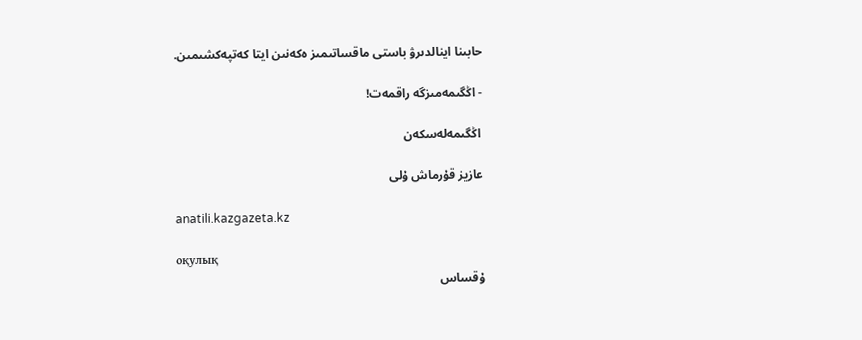حابىنا اينالدىرۋ باستى ماقساتىمىز ەكەنىن ايتا كەتپەكشىمىن.

- اڭگىمەمىزگە راقمەت!

 اڭگىمەلەسكەن

عازيز قۇرماش ۇلى

anatili.kazgazeta.kz

оқулық
ۇقساس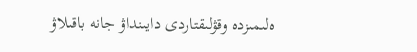ەلىمىزدە وقۋلىقتاردى دايىنداۋ جانە باقىلاۋ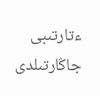ءتارتىبى جاڭارتىلدى